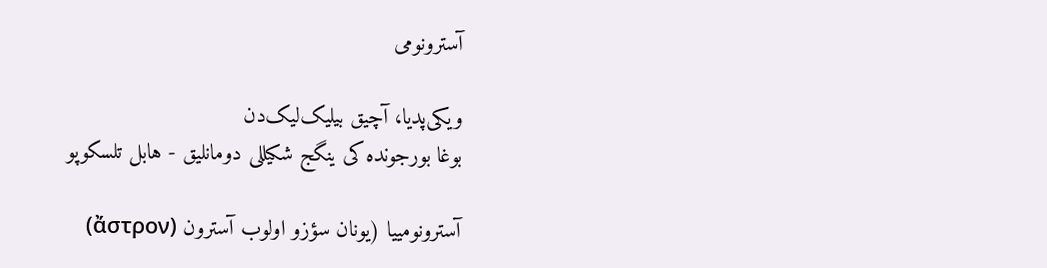آسترونومی

ویکی‌پدیا، آچیق بیلیک‌لیک‌دن
بوغا بورجونده کی ینگج شکیللی دومانلیق - هابل تلسکوپو

آسترونومییا (یونان سؤزو اولوب آسترون (ἄστρον)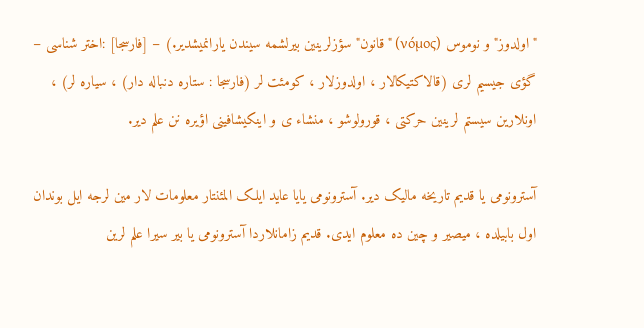"اولدوز" و نوموس (νόμος) "قانون" سؤزلرینین بیرلشمه سیندن یارانمیشدیر.) – [فارسجا] :اختر شناسی – گؤی جیسیم لری (قالاکتیکالار ، اولدوزلار ، کومئت لر (فارسجا : ستاره دنباله دار) ، سیاره لر) ، اونلارین سیستم لرینین حرکتی ، قورولوشو ، منشاء ی و اینکیشافینی اؤیره نن علم دیر.

آسترونومی یا قدیم تاریخه مالیک دیر. آسترونومی یایا عاید ایلک المئنتار معلومات لار مین لرجه ایل بوندان اول بابیلده ، میصیر و چین ده معلوم ایدی. قدیم زامانلاردا آسترونومی یا بیر سیرا علم لرین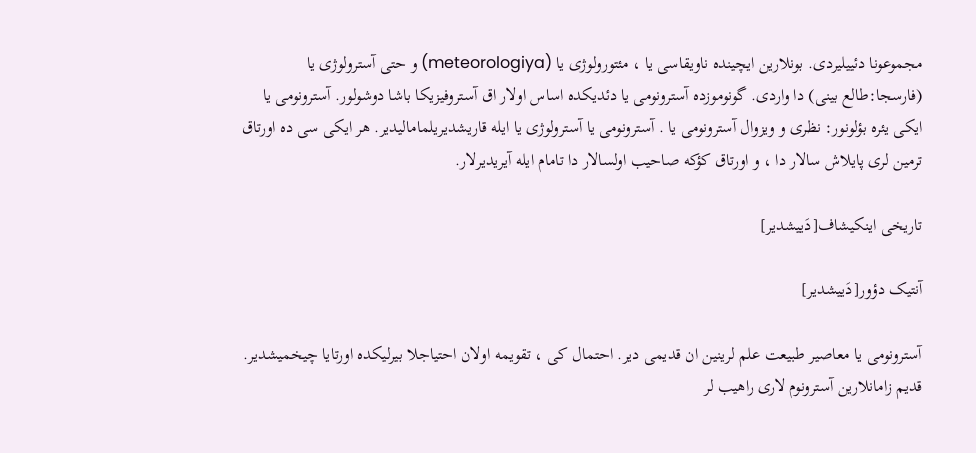مجموعونا دئییلیردی. بونلارین ایچینده ناویقاسی یا ، مئتورولوژی یا (meteorologiya) و حتی آسترولوژی یا (فارسجا:طالع بینی) دا واردی. گونوموزده آسترونومی یا دئدیکده اساس اولار اق آستروفیزیکا باشا دوشولور. آسترونومی یا ایکی یئره بؤلونور: نظری و ویزوال آسترونومی یا . آسترونومی یا آسترولوژی یا ایله قاریشدیریلمامالیدیر. هر ایکی سی ده اورتاق ترمین لری پایلاش سالار دا ، و اورتاق کؤکه صاحیب اولسالار دا تامام ایله آیریدیرلار.

تاریخی اینکیشاف[دَییشدیر]

آنتیک دؤور[دَییشدیر]

آسترونومی یا معاصیر طبیعت علم لرینین ان قدیمی دیر. احتمال کی ، تقویمه اولان احتیاجلا بیرلیکده اورتایا چیخمیشدیر. قدیم زامانلارین آسترونوم لاری راهیب لر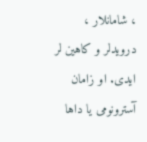، شامانلار ، درویدلر و کاهین لر ایدی. او زامان آسترونومی یا داها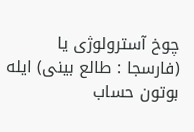چوخ آسترولوژی یا (فارسجا : طالع بینی) ایله بوتون حساب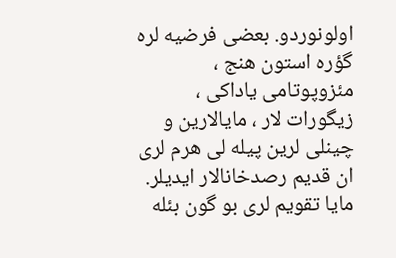اولونوردو. بعضی فرضیه لره گؤره استون هنج ، مئزوپوتامی یاداکی ، زیگورات لار ، مایالارین و چینلی لرین پیله لی هرم لری ان قدیم رصدخانالار ایدیلر. مایا تقویم لری بو گون بئله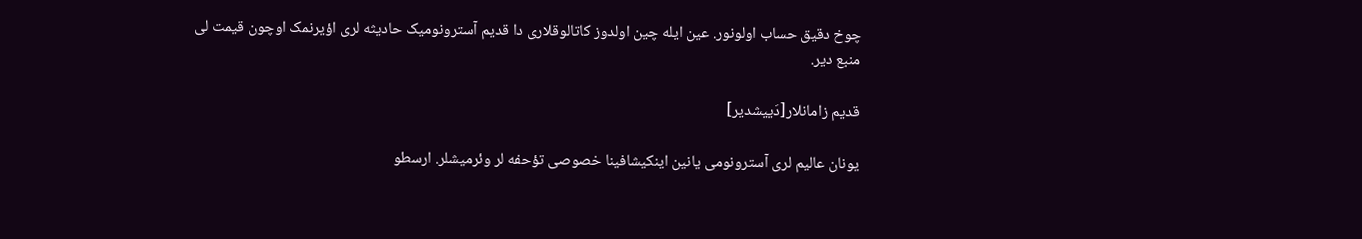چوخ دقیق حساب اولونور. عین ایله چین اولدوز کاتالوقلاری دا قدیم آسترونومیک حادیثه لری اؤیرنمک اوچون قیمت لی منبع دیر.

قدیم زامانلار[دَییشدیر]

یونان عالیم لری آسترونومی یانین اینکیشافینا خصوصی تؤحفه لر وئرمیشلر. ارسطو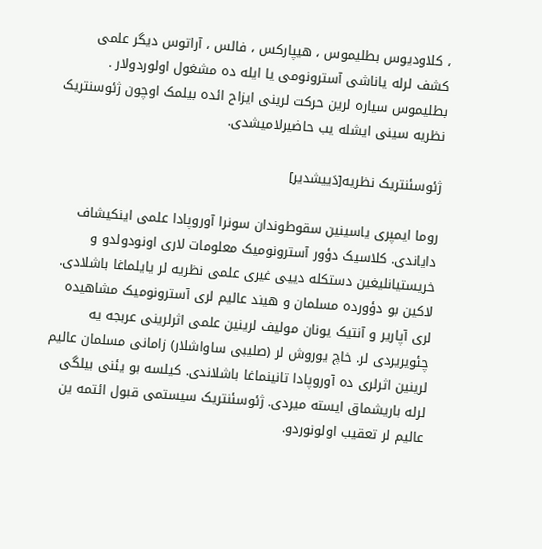، كلاوديوس بطليموس ، هیپارکس ، فالس ، آراتوس دیگر علمی کشف لرله یاناشی آسترونومی یا ایله ده مشغول اولوردولار . بطليموس سیاره لرین حرکت لرینی ایزاح ائده بیلمک اوچون ژئوسنتریک نظریه سینی ایشله یب حاضیرلامیشدی.

ژئوسئنتریک نظریه[دَییشدیر]

روما ایمپری یاسینین سقوطوندان سونرا آوروپادا علمی اینکیشاف دایاندی. کلاسیک دؤور آسترونومیک معلومات لاری اونودولدو و خریستیانلیغین دستکله دییی غیری علمی نظریه لر یایلماغا باشلادی. لاکین بو دؤورده مسلمان و هیند عالیم لری آسترونومیک مشاهیده لری آپاریر و آنتیک یونان مولیف لرینین علمی اثرلرینی عربجه یه چئویریردی لر. خاچ یوروش لر (صلیبی ساواشلار) زامانی مسلمان عالیم لرینین اثرلری ده آوروپادا تانینماغا باشلاندی. کیلسه بو یئنی بیلگی لرله باریشماق ایسته میردی. ژئوسئنتریک سیستمی قبول ائتمه ین عالیم لر تعقیب اولونوردو.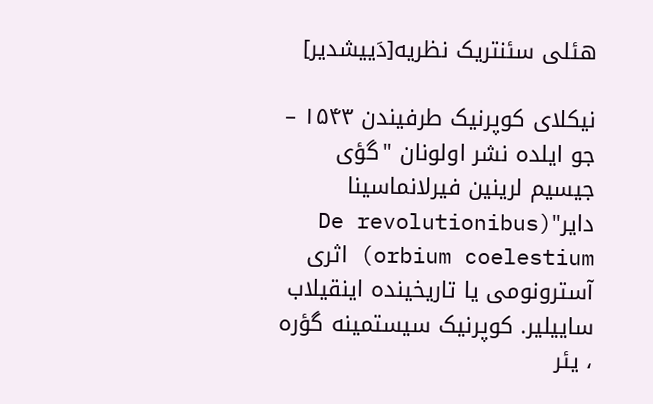هئلی سئنتریک نظریه[دَییشدیر]

نیکلای کوپرنیک طرفیندن ۱۵۴۳ – جو ایلده نشر اولونان "گؤی جیسیم لرینین فیرلانماسینا دایر"(De revolutionibus orbium coelestium) اثری آسترونومی یا تاریخینده اینقیلاب ساییلیر. کوپرنیک سیستمینه گؤره ، یئر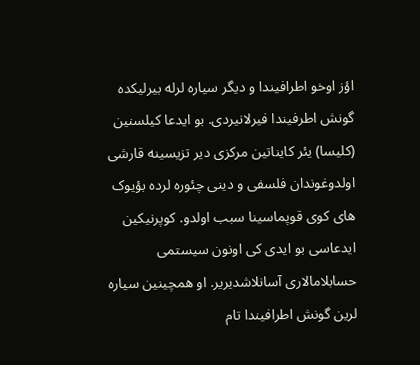اؤز اوخو اطرافیندا و دیگر سیاره لرله بیرلیکده گونش اطرفیندا فیرلانیردی. بو ایدعا کیلسنین (کلیسا) یئر کایناتین مرکزی دیر تزیسینه قارشی اولدوغوندان فلسفی و دینی چئوره لرده بؤیوک های کوی قوپماسینا سبب اولدو. کوپرنیکین ایدعاسی بو ایدی کی اونون سیستمی حسابلامالاری آسانلاشدیریر. او همچینین سیاره لرین گونش اطرافیندا تام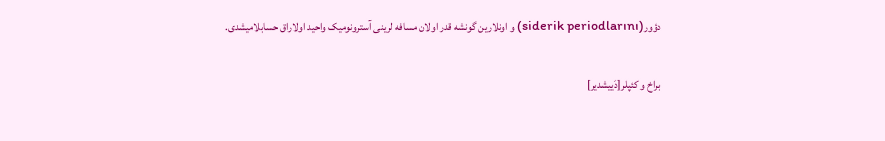دؤور(siderik periodlarını) و اونلارین گونشه قدر اولان مسافه لرینی آسترونومیک واحید اولاراق حسابلامیشدی.

براخ و کئپلر[دَییشدیر]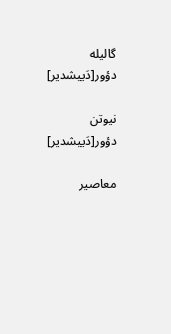گالیله دؤور[دَییشدیر]

نیوتن دؤور[دَییشدیر]

معاصیر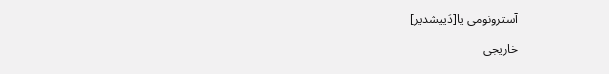آسترونومی یا[دَییشدیر]

خاریجی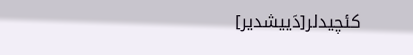کئچیدلر[دَییشدیر]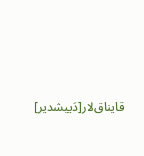قایناق‌لار[دَییشدیر]